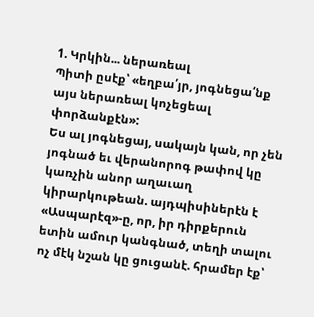1. Կրկին... ներառեալ
Պիտի ըսէք՝ «եղբա՛յր, յոգնեցա՛նք այս ներառեալ կոչեցեալ փորձանքէն»:
Ես ալ յոգնեցայ, սակայն կան, որ չեն յոգնած եւ վերանորոգ թափով կը կառչին անոր աղաւաղ կիրարկութեան. այդպիսիներէն է «Ասպարէզ»-ը, որ, իր դիրքերուն ետին ամուր կանգնած, տեղի տալու ոչ մէկ նշան կը ցուցանէ. հրամեր էք՝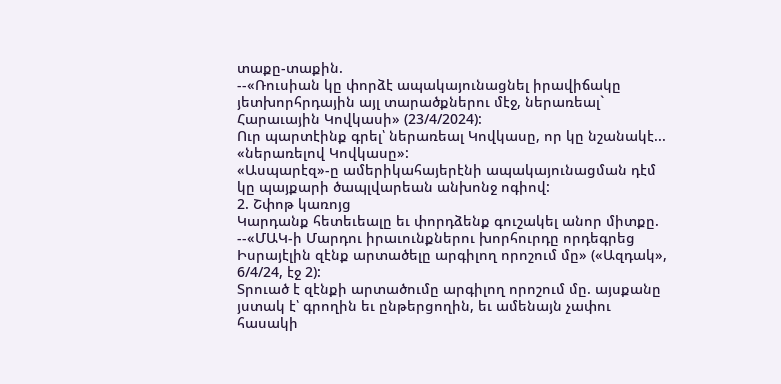տաքը-տաքին.
--«Ռուսիան կը փորձէ ապակայունացնել իրավիճակը յետխորհրդային այլ տարածքներու մէջ, ներառեալ` Հարաւային Կովկասի» (23/4/2024):
Ուր պարտէինք գրել՝ ներառեալ Կովկասը, որ կը նշանակէ... «ներառելով Կովկասը»:
«Ասպարէզ»-ը ամերիկահայերէնի ապակայունացման դէմ կը պայքարի ծապլվարեան անխոնջ ոգիով:
2. Շփոթ կառոյց
Կարդանք հետեւեալը եւ փորդձենք գուշակել անոր միտքը.
--«ՄԱԿ-ի Մարդու իրաւունքներու խորհուրդը որդեգրեց Իսրայէլին զէնք արտածելը արգիլող որոշում մը» («Ազդակ», 6/4/24, էջ 2):
Տրուած է զէնքի արտածումը արգիլող որոշում մը. այսքանը յստակ է՝ գրողին եւ ընթերցողին, եւ ամենայն չափու հասակի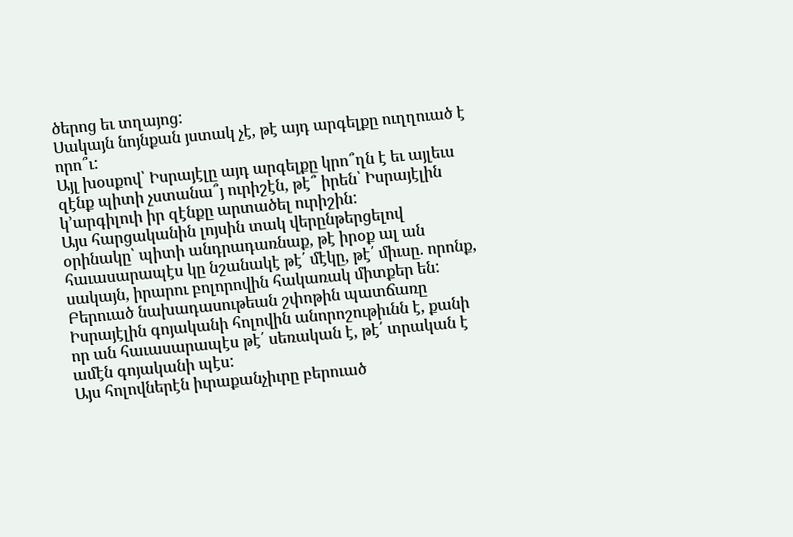ծերոց եւ տղայոց:
Սակայն նոյնքան յստակ չէ, թէ այդ արգելքը ուղղուած է որո՞ւ:
Այլ խօսքով՝ Իսրայէլը այդ արգելքը կրո՞ղն է եւ այլեւս զէնք պիտի չստանա՞յ ուրիշէն, թէ՞ իրեն՝ Իսրայէլին կ’արգիլուի իր զէնքը արտածել ուրիշին:
Այս հարցականին լոյսին տակ վերընթերցելով օրինակը՝ պիտի անդրադառնաք, թէ իրօք ալ ան հաւասարապէս կը նշանակէ թէ՛ մէկը, թէ՛ միւսը. որոնք, սակայն, իրարու բոլորովին հակառակ միտքեր են:
Բերուած նախադասութեան շփոթին պատճառը Իսրայէլին գոյականի հոլովին անորոշութիւնն է, քանի որ ան հաւասարապէս թէ՛ սեռական է, թէ՛ տրական է ամէն գոյականի պէս:
Այս հոլովներէն իւրաքանչիւրը բերուած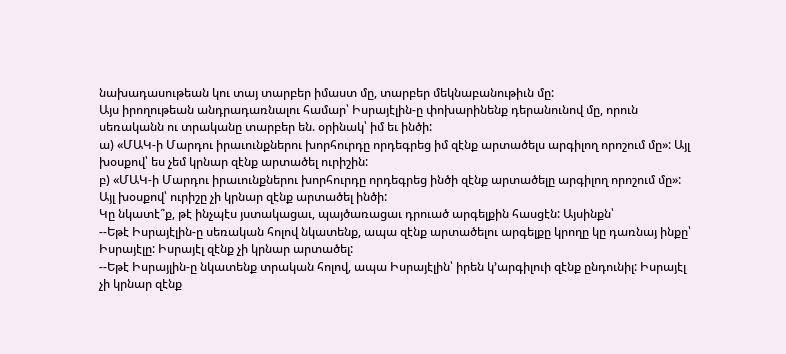նախադասութեան կու տայ տարբեր իմաստ մը, տարբեր մեկնաբանութիւն մը:
Այս իրողութեան անդրադառնալու համար՝ Իսրայէլին-ը փոխարինենք դերանունով մը, որուն սեռականն ու տրականը տարբեր են. օրինակ՝ իմ եւ ինծի:
ա) «ՄԱԿ-ի Մարդու իրաւունքներու խորհուրդը որդեգրեց իմ զէնք արտածելս արգիլող որոշում մը»: Այլ խօսքով՝ ես չեմ կրնար զէնք արտածել ուրիշին:
բ) «ՄԱԿ-ի Մարդու իրաւունքներու խորհուրդը որդեգրեց ինծի զէնք արտածելը արգիլող որոշում մը»: Այլ խօսքով՝ ուրիշը չի կրնար զէնք արտածել ինծի:
Կը նկատէ՞ք, թէ ինչպէս յստակացաւ, պայծառացաւ դրուած արգելքին հասցէն: Այսինքն՝
--Եթէ Իսրայէլին-ը սեռական հոլով նկատենք, ապա զէնք արտածելու արգելքը կրողը կը դառնայ ինքը՝ Իսրայէլը: Իսրայէլ զէնք չի կրնար արտածել:
--Եթէ Իսրայլին-ը նկատենք տրական հոլով, ապա Իսրայէլին՝ իրեն կ’արգիլուի զէնք ընդունիլ: Իսրայէլ չի կրնար զէնք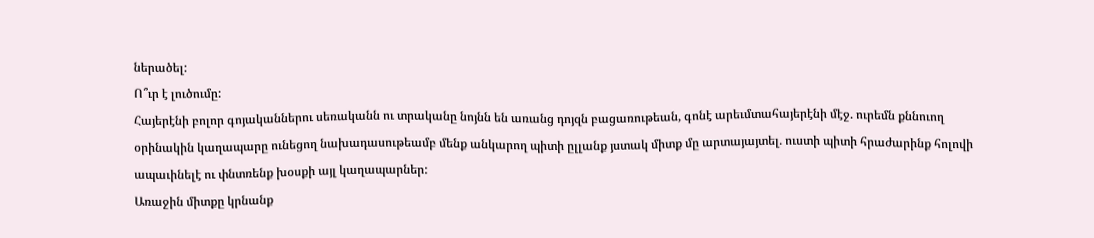ներածել:
Ո՞ւր է լուծումը:
Հայերէնի բոլոր գոյականներու սեռականն ու տրականը նոյնն են առանց դոյզն բացառութեան, գոնէ արեւմտահայերէնի մէջ. ուրեմն քննուող օրինակին կաղապարը ունեցող նախադասութեամբ մենք անկարող պիտի ըլլանք յստակ միտք մը արտայայտել. ուստի պիտի հրաժարինք հոլովի ապաւինելէ ու փնտռենք խօսքի այլ կաղապարներ:
Առաջին միտքը կրնանք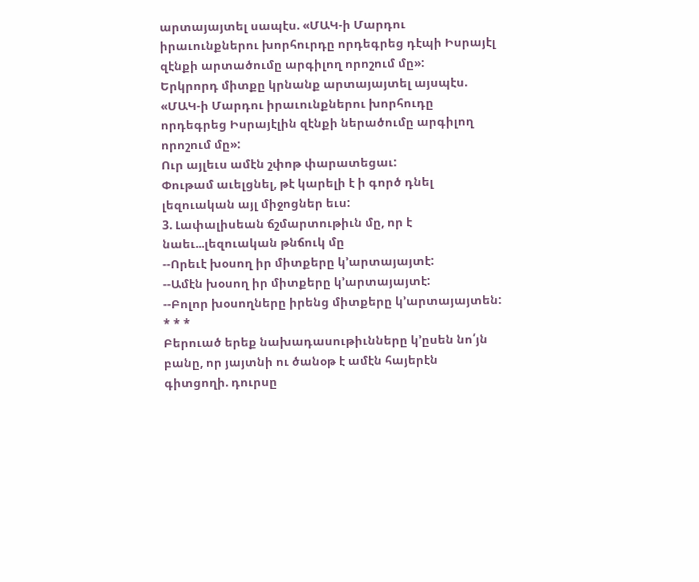արտայայտել սապէս. «ՄԱԿ-ի Մարդու իրաւունքներու խորհուրդը որդեգրեց դէպի Իսրայէլ զէնքի արտածումը արգիլող որոշում մը»:
Երկրորդ միտքը կրնանք արտայայտել այսպէս. «ՄԱԿ-ի Մարդու իրաւունքներու խորհուդը որդեգրեց Իսրայէլին զէնքի ներածումը արգիլող որոշում մը»:
Ուր այլեւս ամէն շփոթ փարատեցաւ:
Փութամ աւելցնել, թէ կարելի է ի գործ դնել լեզուական այլ միջոցներ եւս:
3. Լափալիսեան ճշմարտութիւն մը, որ է նաեւ...լեզուական թնճուկ մը
--Որեւէ խօսող իր միտքերը կ’արտայայտէ:
--Ամէն խօսող իր միտքերը կ’արտայայտէ:
--Բոլոր խօսողները իրենց միտքերը կ’արտայայտեն:
* * *
Բերուած երեք նախադասութիւնները կ’ըսեն նո՛յն բանը, որ յայտնի ու ծանօթ է ամէն հայերէն գիտցողի. դուրսը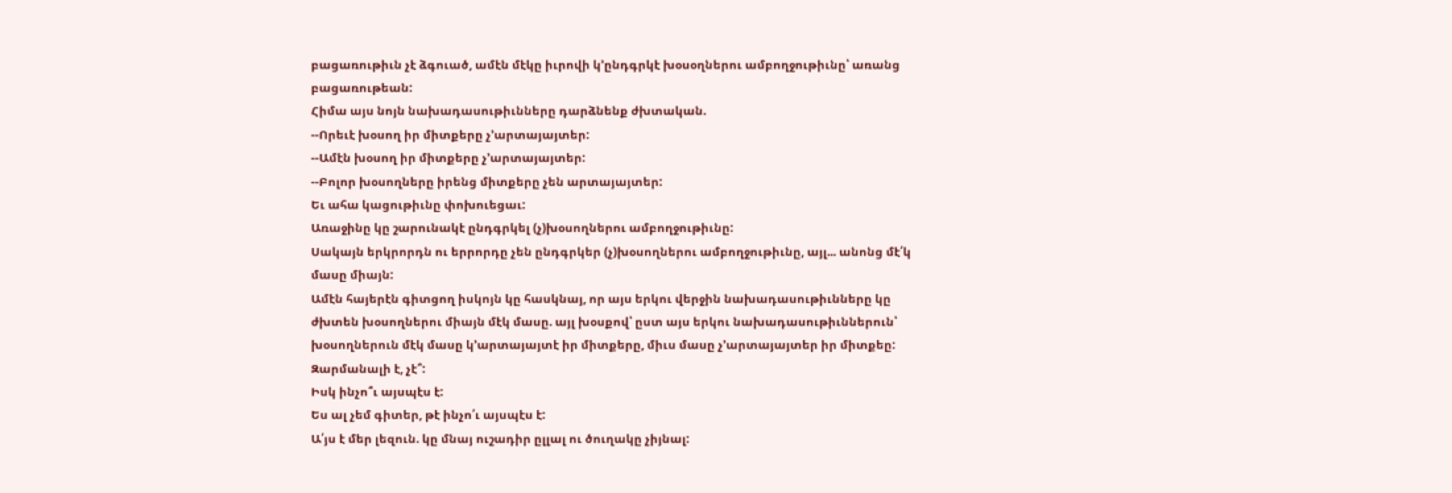բացառութիւն չէ ձգուած, ամէն մէկը իւրովի կ’ընդգրկէ խօսօղներու ամբողջութիւնը՝ առանց բացառութեան:
Հիմա այս նոյն նախադասութիւնները դարձնենք ժխտական.
--Որեւէ խօսող իր միտքերը չ’արտայայտեր:
--Ամէն խօսող իր միտքերը չ’արտայայտեր:
--Բոլոր խօսողները իրենց միտքերը չեն արտայայտեր:
Եւ ահա կացութիւնը փոխուեցաւ:
Առաջինը կը շարունակէ ընդգրկել (չ)խօսողներու ամբողջութիւնը:
Սակայն երկրորդն ու երրորդը չեն ընդգրկեր (չ)խօսողներու ամբողջութիւնը, այլ... անոնց մէ՛կ մասը միայն:
Ամէն հայերէն գիտցող իսկոյն կը հասկնայ, որ այս երկու վերջին նախադասութիւնները կը ժխտեն խօսողներու միայն մէկ մասը. այլ խօսքով՝ ըստ այս երկու նախադասութիւններուն՝ խօսողներուն մէկ մասը կ’արտայայտէ իր միտքերը, միւս մասը չ’արտայայտեր իր միտքեը:
Զարմանալի է, չէ՞:
Իսկ ինչո՞ւ այսպէս է:
Ես ալ չեմ գիտեր, թէ ինչո՛ւ այսպէս է:
Ա՛յս է մեր լեզուն. կը մնայ ուշադիր ըլլալ ու ծուղակը չիյնալ: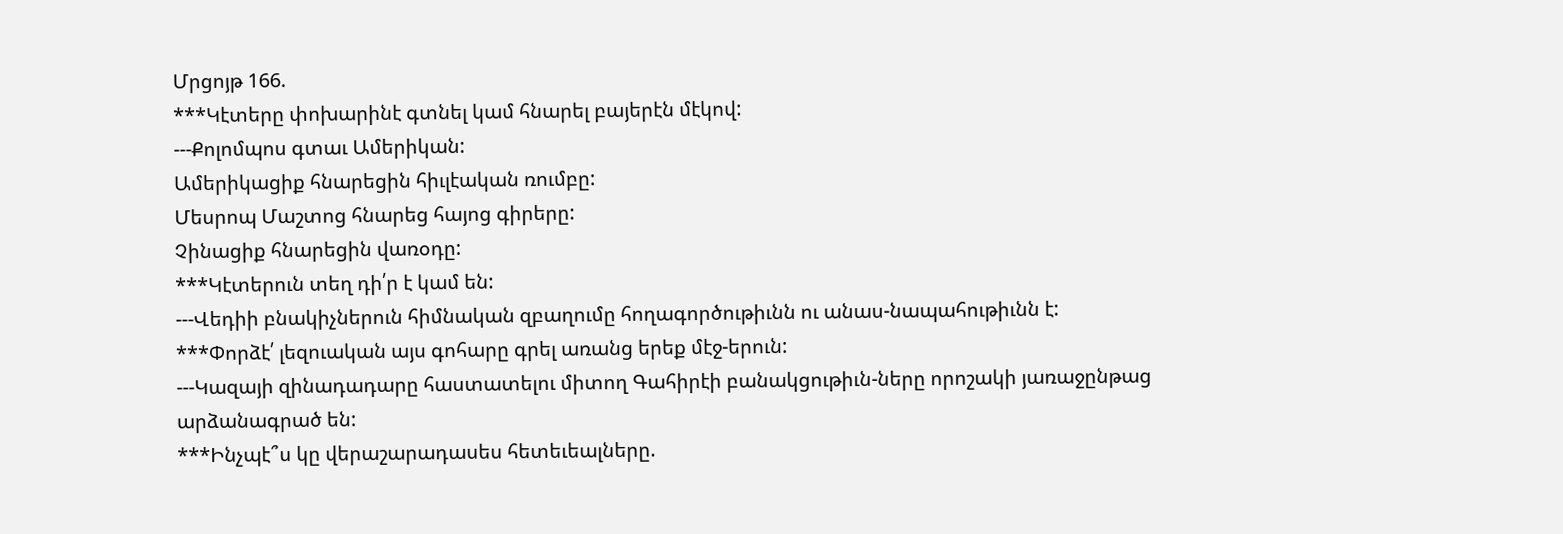Մրցոյթ 166.
***Կէտերը փոխարինէ գտնել կամ հնարել բայերէն մէկով:
---Քոլոմպոս գտաւ Ամերիկան:
Ամերիկացիք հնարեցին հիւլէական ռումբը:
Մեսրոպ Մաշտոց հնարեց հայոց գիրերը:
Չինացիք հնարեցին վառօդը:
***Կէտերուն տեղ դի՛ր է կամ են:
---Վեդիի բնակիչներուն հիմնական զբաղումը հողագործութիւնն ու անաս-նապահութիւնն է:
***Փորձէ՛ լեզուական այս գոհարը գրել առանց երեք մէջ-երուն:
---Կազայի զինադադարը հաստատելու միտող Գահիրէի բանակցութիւն-ները որոշակի յառաջընթաց արձանագրած են:
***Ինչպէ՞ս կը վերաշարադասես հետեւեալները.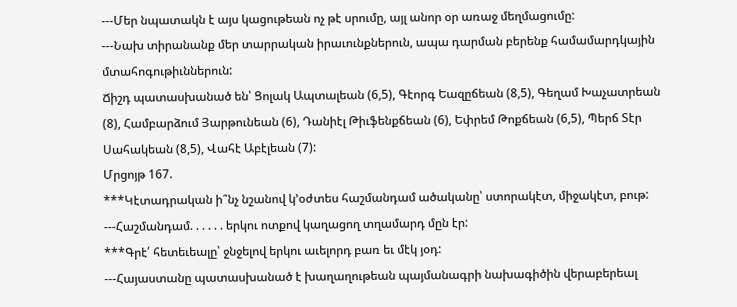---Մեր նպատակն է այս կացութեան ոչ թէ սրումը, այլ անոր օր առաջ մեղմացումը:
---Նախ տիրանանք մեր տարրական իրաւունքներուն, ապա դարման բերենք համամարդկային մտահոգութիւններուն:
Ճիշդ պատասխանած են՝ Ցոլակ Ապտալեան (6,5), Գէորգ Եազըճեան (8,5), Գեղամ Խաչատրեան (8), Համբարձում Յարթունեան (6), Դանիէլ Թիւֆենքճեան (6), Եփրեմ Թոքճեան (6,5), Պերճ Տէր Սահակեան (8,5), Վահէ Աբէլեան (7):
Մրցոյթ 167.
***Կէտադրական ի՞նչ նշանով կ’օժտես հաշմանդամ ածականը՝ ստորակէտ, միջակէտ, բութ:
---Հաշմանդամ. . . . . . երկու ոտքով կաղացող տղամարդ մըն էր:
***Գրէ՛ հետեւեալը՝ ջնջելով երկու աւելորդ բառ եւ մէկ յօդ:
---Հայաստանը պատասխանած է խաղաղութեան պայմանագրի նախագիծին վերաբերեալ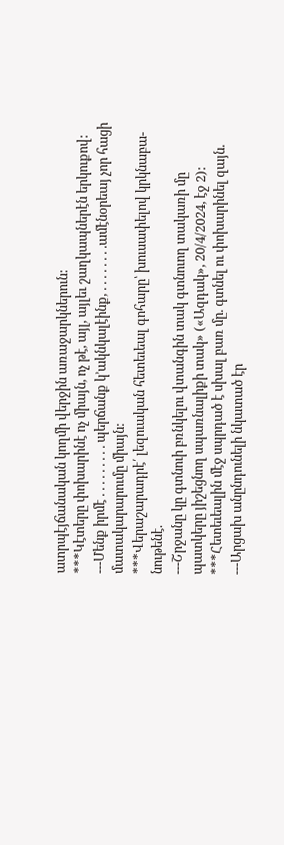ատրպէյճանական կողմի վերջին առաջարկներուն:
***Կէտերը փոխարինէ ոչ միայն, ոչ թէ, այլ, այլեւ շաղկապներէն երկուքով:
---Մենք իրմէ . . . . . . . . . պերճանք կ’ակնկալէինք, . . . . . . . .ամէնօրեայ չոր հացի մատակարարումը միայն:
***Վերաշարադրէ՛ լեզուական հետեւեալ գոհարը՝ խուսափելով կրկնաբա-նութենէ.
---Շրջանը կը գտնուի բռնկելու վտանգին տակ գտնուող տակառի մը պատկերը յիշեցնող սպառնալիքի տակ» («Ազդակ», 20/4/2024, էջ 2):
***Հետեւեալին մէջ սպրդած է սխալ բառ մը. գտնել ու փոխարինել զայն.
---Արցախ անընդունելի նկատած էր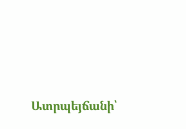Ատրպեյճանի՝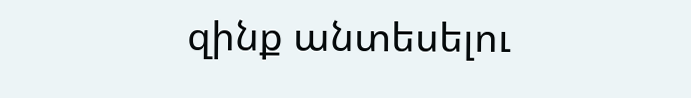զինք անտեսելու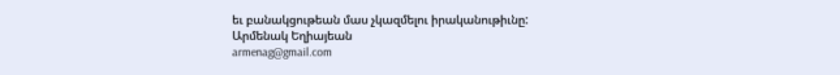եւ բանակցութեան մաս չկազմելու իրականութիւնը:
Արմենակ Եղիայեան
armenag@gmail.com